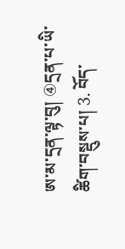ཨ་མ་དྲན་ལྟ་བུ། ④དྲན་པ་ཡི་ཚིག་བསྡུས་པ། 3. བོད་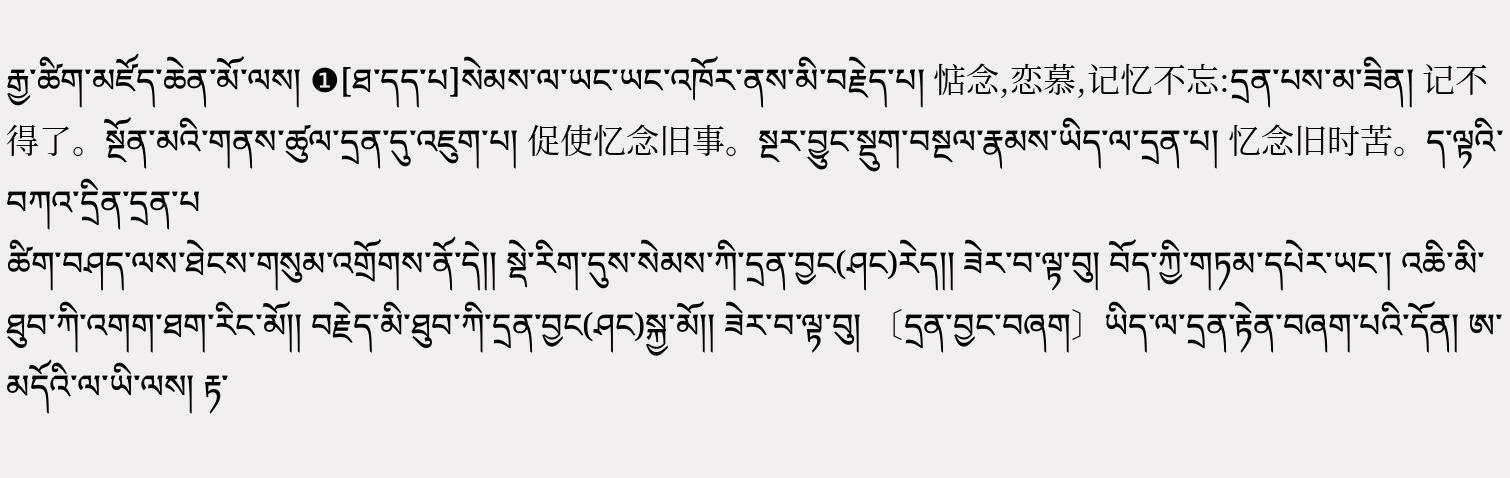རྒྱ་ཚིག་མཛོད་ཆེན་མོ་ལས། ❶[ཐ་དད་པ]སེམས་ལ་ཡང་ཡང་འཁོར་ནས་མི་བརྗེད་པ། 惦念,恋慕,记忆不忘:དྲན་པས་མ་ཟིན། 记不得了。སྔོན་མའི་གནས་ཚུལ་དྲན་དུ་འཇུག་པ། 促使忆念旧事。སྔར་བྱུང་སྡུག་བསྔལ་རྣམས་ཡིད་ལ་དྲན་པ། 忆念旧时苦。ད་ལྟའི་བཀའ་དྲིན་དྲན་པ
ཚིག་བཤད་ལས་ཐེངས་གསུམ་འགྲོགས་ནོ་དེ།། སྡེ་རིག་དུས་སེམས་ཀི་དྲན་བྱང(ཤང)རེད།། ཟེར་བ་ལྟ་བུ། བོད་ཀྱི་གཏམ་དཔེར་ཡང་། འཆི་མི་ཐུབ་ཀི་འགག་ཐག་རིང་མོ།། བརྗེད་མི་ཐུབ་ཀི་དྲན་བྱང(ཤང)སྐྱ་མོ།། ཟེར་བ་ལྟ་བུ། 〔དྲན་བྱང་བཞག〕ཡིད་ལ་དྲན་རྟེན་བཞག་པའི་དོན། ཨ་མདོའི་ལ་ཡི་ལས། རྟ་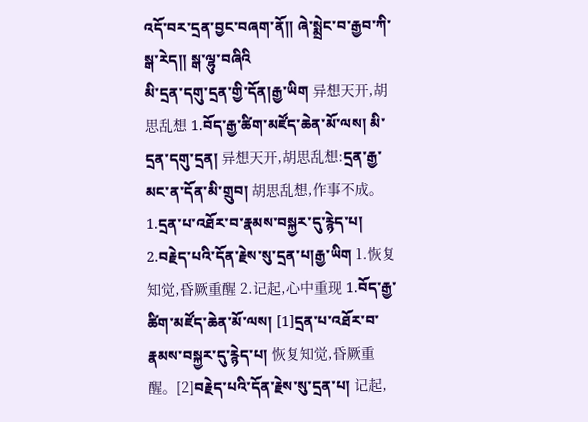འདོ་བར་དྲན་བྱང་བཞག་ནོ།། ཞེ་སྨྲེང་བ་རྒྱབ་ཀི་སྒ་རེད།། སྒ་ལྷུ་བཞིའི
མི་དྲན་དགུ་དྲན་གྱི་དོན།རྒྱ་ཡིག 异想天开,胡思乱想 1.བོད་རྒྱ་ཚིག་མཛོད་ཆེན་མོ་ལས། མི་དྲན་དགུ་དྲན། 异想天开,胡思乱想:དྲན་རྒྱ་མང་ན་དོན་མི་གྲུབ། 胡思乱想,作事不成。
1.དྲན་པ་འཐོར་བ་རྣམས་བསྐྱར་དུ་རྙེད་པ། 2.བརྗེད་པའི་དོན་རྗེས་སུ་དྲན་པ།རྒྱ་ཡིག 1.恢复知觉,昏厥重醒 2.记起,心中重现 1.བོད་རྒྱ་ཚིག་མཛོད་ཆེན་མོ་ལས། [1]དྲན་པ་འཐོར་བ་རྣམས་བསྐྱར་དུ་རྙེད་པ། 恢复知觉,昏厥重醒。[2]བརྗེད་པའི་དོན་རྗེས་སུ་དྲན་པ། 记起,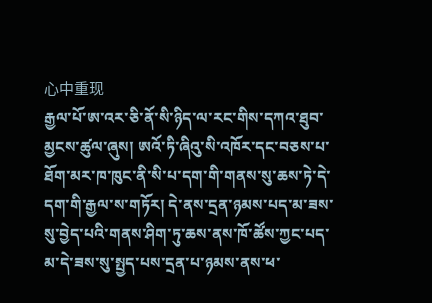心中重现
རྒྱལ་པོ་ཨ་འར་ཅི་ནོ་སི་ཉིད་ལ་རང་གིས་དཀའ་ཐུབ་མྱངས་ཚུལ་ཞུས། ཨའོ་ཏི་ཞིའུ་སི་འཁོར་དང་བཅས་པ་ཐོག་མར་ཁ་ཁུང་ནི་སི་པ་དག་གི་གནས་སུ་ཆས་ཏེ་དེ་དག་གི་རྒྱལ་ས་གཏོར། དེ་ནས་དྲན་ཉམས་པད་མ་ཟས་སུ་བྱེད་པའི་གནས་ཤིག་ཏུ་ཆས་ནས་ཁོ་ཚོས་ཀྱང་པད་མ་དེ་ཟས་སུ་སྤྱད་པས་དྲན་པ་ཉམས་ནས་ཕ་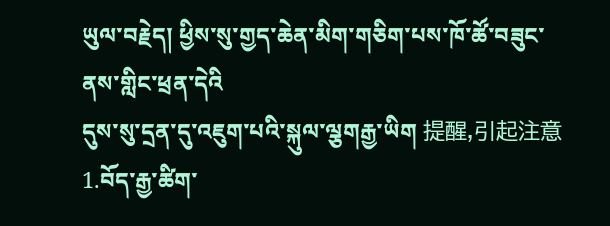ཡུལ་བརྗེད། ཕྱིས་སུ་གྱད་ཆེན་མིག་གཅིག་པས་ཁོ་ཚོ་བཟུང་ནས་གླིང་ཕྲན་དེའི
དུས་སུ་དྲན་དུ་འཇུག་པའི་སྐུལ་ལྕགརྒྱ་ཡིག 提醒,引起注意 1.བོད་རྒྱ་ཚིག་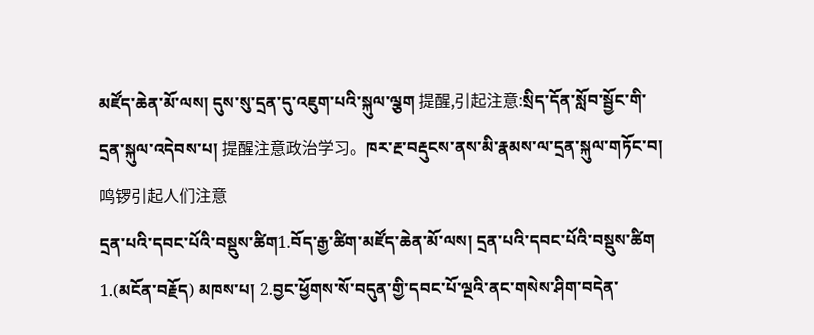མཛོད་ཆེན་མོ་ལས། དུས་སུ་དྲན་དུ་འཇུག་པའི་སྐུལ་ལྕག 提醒,引起注意:སྲིད་དོན་སློབ་སྦྱོང་གི་དྲན་སྐུལ་འདེབས་པ། 提醒注意政治学习。ཁར་རྔ་བརྡུངས་ནས་མི་རྣམས་ལ་དྲན་སྐུལ་གཏོང་བ། 鸣锣引起人们注意
དྲན་པའི་དབང་པོའི་བསྡུས་ཚིག1.བོད་རྒྱ་ཚིག་མཛོད་ཆེན་མོ་ལས། དྲན་པའི་དབང་པོའི་བསྡུས་ཚིག 1.(མངོན་བརྗོད) མཁས་པ། 2.བྱང་ཕྱོགས་སོ་བདུན་གྱི་དབང་པོ་ལྔའི་ནང་གསེས་ཤིག་བདེན་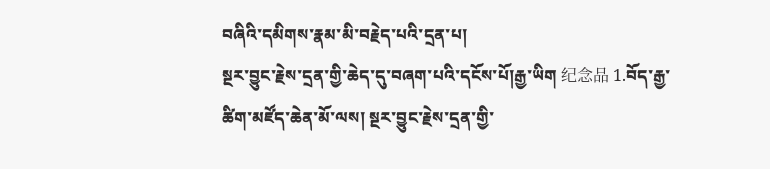བཞིའི་དམིགས་རྣམ་མི་བརྗེད་པའི་དྲན་པ།
སྔར་བྱུང་རྗེས་དྲན་གྱི་ཆེད་དུ་བཞག་པའི་དངོས་པོ།རྒྱ་ཡིག 纪念品 1.བོད་རྒྱ་ཚིག་མཛོད་ཆེན་མོ་ལས། སྔར་བྱུང་རྗེས་དྲན་གྱི་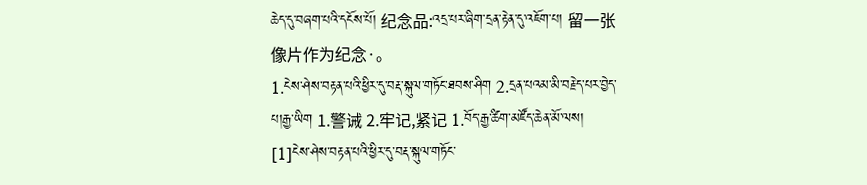ཆེད་དུ་བཞག་པའི་དངོས་པོ། 纪念品:འདྲ་པར་ཞིག་དྲན་རྟེན་དུ་འཇོག་པ། 留一张像片作为纪念·。
1.ངེས་ཤེས་བརྟན་པའི་ཕྱིར་དུ་བརྡ་སྐུལ་གཏོང་ཐབས་ཤིག 2.དྲན་པའམ་མི་བརྗེད་པར་བྱེད་པ།རྒྱ་ཡིག 1.警诫 2.牢记,紧记 1.བོད་རྒྱ་ཚིག་མཛོད་ཆེན་མོ་ལས། [1]ངེས་ཤེས་བརྟན་པའི་ཕྱིར་དུ་བརྡ་སྐུལ་གཏོང་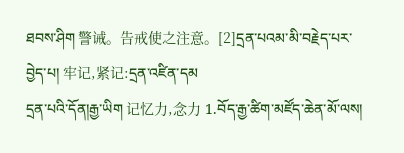ཐབས་ཤིག 警诫。告戒使之注意。[2]དྲན་པའམ་མི་བརྗེད་པར་བྱེད་པ། 牢记,紧记:དྲན་འཛིན་དམ
དྲན་པའི་དོན།རྒྱ་ཡིག 记忆力,念力 1.བོད་རྒྱ་ཚིག་མཛོད་ཆེན་མོ་ལས།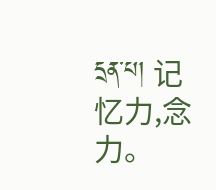དྲན་པ། 记忆力,念力。